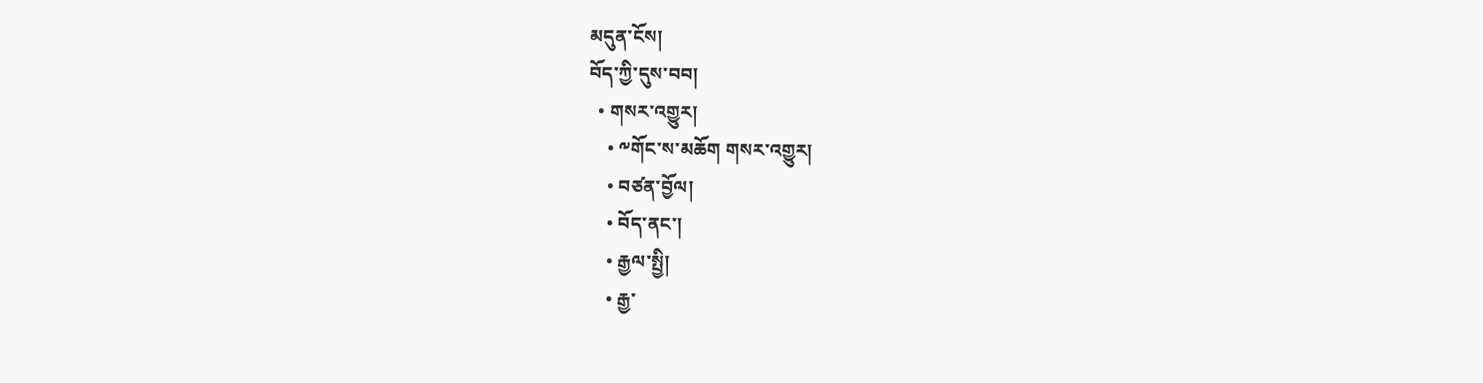མདུན་ངོས།
བོད་ཀྱི་དུས་བབ།
  • གསར་འགྱུར།
    • ༸གོང་ས་མཆོག གསར་འགྱུར།
    • བཙན་བྱོལ།
    • བོད་ནང་།
    • རྒྱལ་སྤྱི།
    • རྒྱ་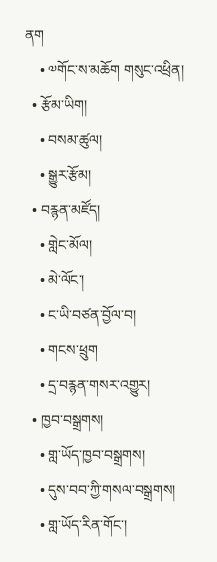ནག
    • ༧གོང་ས་མཆོག གསུང་འཕྲིན།
  • རྩོམ་ཡིག།
    • བསམ་ཚུལ།
    • སྒྱུར་རྩོམ།
  • བརྙན་མཛོད།
    • གླེང་མོལ།
    • མེ་ལོང་།
    • ང་ཡི་བཙན་བྱོལ་བ།
    • གངས་ཕྲུག
    • དྲ་བརྙན་གསར་འགྱུར།
  • ཁྱབ་བསྒྲགས།
    • གླ་ཡོད་ཁྱབ་བསྒྲགས།
    • དུས་བབ་ཀྱི་གསལ་བསྒྲགས།
    • གླ་ཡོད་རིན་གོང་།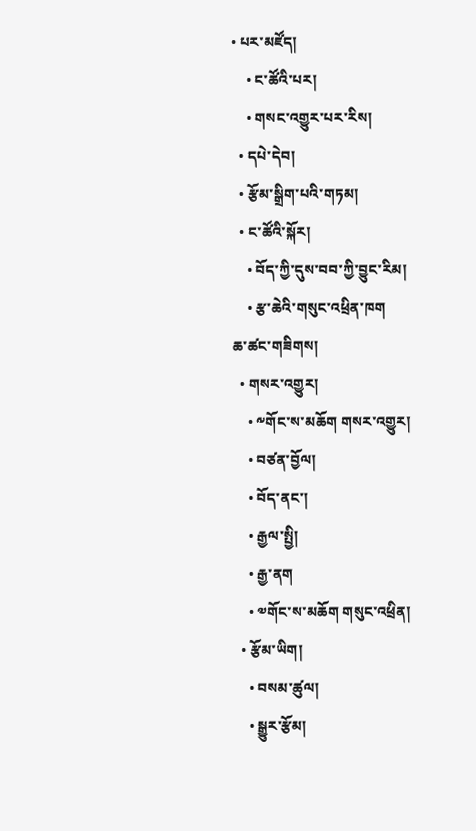• པར་མཛོད།
    • ང་ཚོའི་པར།
    • གསང་འགྱུར་པར་རིས།
  • དཔེ་དེབ།
  • རྩོམ་སྒྲིག་པའི་གཏམ།
  • ང་ཚོའི་སྐོར།
    • བོད་ཀྱི་དུས་བབ་ཀྱི་བྱུང་རིམ།
    • རྩ་ཆེའི་གསུང་འཕྲིན་ཁག
ཆ་ཚང་གཟིགས།
  • གསར་འགྱུར།
    • ༸གོང་ས་མཆོག གསར་འགྱུར།
    • བཙན་བྱོལ།
    • བོད་ནང་།
    • རྒྱལ་སྤྱི།
    • རྒྱ་ནག
    • ༧གོང་ས་མཆོག གསུང་འཕྲིན།
  • རྩོམ་ཡིག།
    • བསམ་ཚུལ།
    • སྒྱུར་རྩོམ།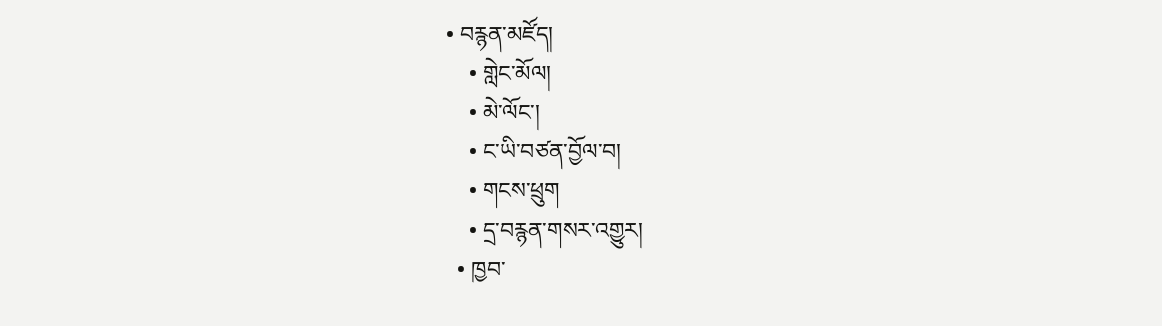• བརྙན་མཛོད།
    • གླེང་མོལ།
    • མེ་ལོང་།
    • ང་ཡི་བཙན་བྱོལ་བ།
    • གངས་ཕྲུག
    • དྲ་བརྙན་གསར་འགྱུར།
  • ཁྱབ་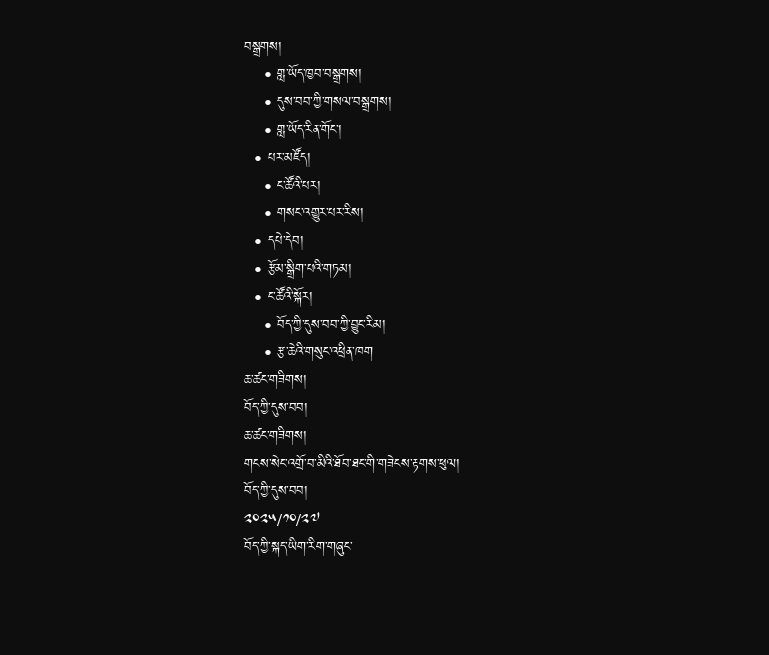བསྒྲགས།
    • གླ་ཡོད་ཁྱབ་བསྒྲགས།
    • དུས་བབ་ཀྱི་གསལ་བསྒྲགས།
    • གླ་ཡོད་རིན་གོང་།
  • པར་མཛོད།
    • ང་ཚོའི་པར།
    • གསང་འགྱུར་པར་རིས།
  • དཔེ་དེབ།
  • རྩོམ་སྒྲིག་པའི་གཏམ།
  • ང་ཚོའི་སྐོར།
    • བོད་ཀྱི་དུས་བབ་ཀྱི་བྱུང་རིམ།
    • རྩ་ཆེའི་གསུང་འཕྲིན་ཁག
ཆ་ཚང་གཟིགས།
བོད་ཀྱི་དུས་བབ།
ཆ་ཚང་གཟིགས།
གངས་སེང་འགྲོ་བ་མིའི་ཐོབ་ཐང་གི་གཟེངས་རྟགས་ཕུལ།
བོད་ཀྱི་དུས་བབ།
༢༠༢༥/༡༠/༢༧
བོད་ཀྱི་སྐད་ཡིག་རིག་གཞུང་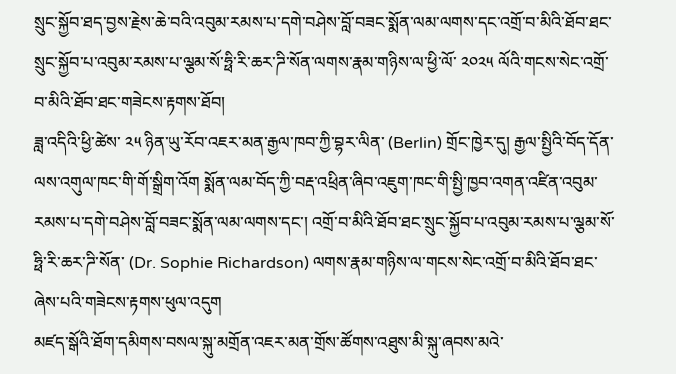སྲུང་སྐྱོབ་ཐད་བྱས་རྗེས་ཆེ་བའི་འབུམ་རམས་པ་དགེ་བཤེས་བློ་བཟང་སྨོན་ལམ་ལགས་དང་འགྲོ་བ་མིའི་ཐོབ་ཐང་སྲུང་སྐྱོབ་པ་འབུམ་རམས་པ་ལྕམ་སོ་ཧྥི་རི་ཆར་ཌི་སོན་ལགས་རྣམ་གཉིས་ལ་ཕྱི་ལོ་ ༢༠༢༥ ལོའི་གངས་སེང་འགྲོ་བ་མིའི་ཐོབ་ཐང་གཟེངས་རྟགས་ཐོབ།
ཟླ་འདིའི་ཕྱི་ཚེས་ ༢༥ ཉིན་ཡུ་རོབ་འཇར་མན་རྒྱལ་ཁབ་ཀྱི་བྷར་ལིན་ (Berlin) གྲོང་ཁྱེར་དུ། རྒྱལ་སྤྱིའི་བོད་དོན་ལས་འགུལ་ཁང་གི་གོ་སྒྲིག་འོག སྨོན་ལམ་བོད་ཀྱི་བརྡ་འཕྲིན་ཞིབ་འཇུག་ཁང་གི་སྤྱི་ཁྱབ་འགན་འཛིན་འབུམ་རམས་པ་དགེ་བཤེས་བློ་བཟང་སྨོན་ལམ་ལགས་དང་། འགྲོ་བ་མིའི་ཐོབ་ཐང་སྲུང་སྐྱོབ་པ་འབུམ་རམས་པ་ལྕམ་སོ་ཧྥི་རི་ཆར་ཌི་སོན་ (Dr. Sophie Richardson) ལགས་རྣམ་གཉིས་ལ་གངས་སེང་འགྲོ་བ་མིའི་ཐོབ་ཐང་ཞེས་པའི་གཟེངས་རྟགས་ཕུལ་འདུག
མཛད་སྒོའི་ཐོག་དམིགས་བསལ་སྐུ་མགྲོན་འཇར་མན་གྲོས་ཚོགས་འཐུས་མི་སྐུ་ཞབས་མའེ་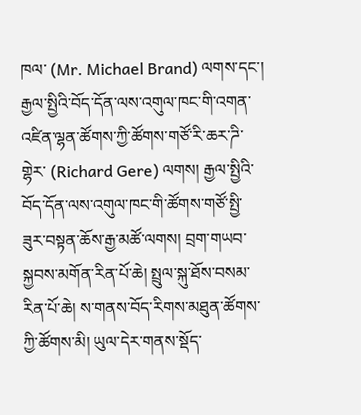ཁལ་ (Mr. Michael Brand) ལགས་དང་། རྒྱལ་སྤྱིའི་བོད་དོན་ལས་འགུལ་ཁང་གི་འགན་འཛིན་ལྷན་ཚོགས་ཀྱི་ཚོགས་གཙོ་རི་ཆར་ཌི་གྷེར་ (Richard Gere) ལགས། རྒྱལ་སྤྱིའི་བོད་དོན་ལས་འགུལ་ཁང་གི་ཚོགས་གཙོ་སྤྱི་ཟུར་བསྟན་ཆོས་རྒྱ་མཚོ་ལགས། བྲག་གཡབ་སྐྱབས་མགོན་རིན་པོ་ཆེ། སྤྲུལ་སྐུ་ཐོས་བསམ་རིན་པོ་ཆེ། ས་གནས་བོད་རིགས་མཐུན་ཚོགས་ཀྱི་ཚོགས་མི། ཡུལ་དེར་གནས་སྡོད་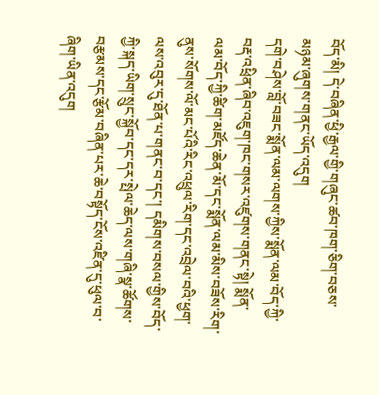བོད་མི། དེ་བཞིན་ཕྱི་རྒྱལ་གྱི་གཞུང་ཚབ་ཁག་ཅིག་བཅས་མཉམ་ཞུགས་གནང་ཡོད་འདུག
དགེ་བཤེས་བློ་བཟང་སྨོན་ལམ་ལགས་ཀྱིས་སྨོན་ལམ་བོད་ཀྱི་བརྡ་འཕྲིན་ཞིབ་འཇུག་ཁང་གསར་འཛུགས་གནང་སྟེ། སྨོན་ལམ་བོད་ཀྱི་ཚིག་མཛོད་ཆེན་མོ་དང་སྨོན་ལམ་མིས་བཟོས་རིག་ནུས་སོགས་ལོ་མང་པོའི་རིང་འཕྲུལ་རིག་དང་འབྲེལ་བའི་ཕྱག་ལས་འབུར་དུ་ཐོན་པ་གནང་བ་དང་། དམིགས་བསལ་གྱིས་བོད་ཀྱི་སྐད་ཡིག་སྲུང་སྐྱོབ་དང་དར་སྤེལ་ཆེད་ལས་གཞི་སྣ་ཚོགས་བརྩམས་དང་རྩོམ་བཞིན་པར་ཆེ་བསྟོད་ངོས་འཛིན་དུ་ཕུལ་བ་ཞིག་ཡིན་འདུག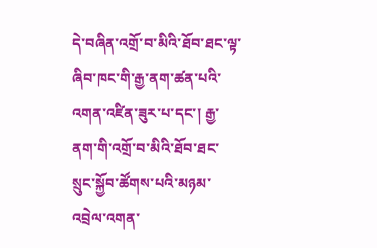དེ་བཞིན་འགྲོ་བ་མིའི་ཐོབ་ཐང་ལྟ་ཞིབ་ཁང་གི་རྒྱ་ནག་ཚན་པའི་འགན་འཛིན་ཟུར་པ་དང་། རྒྱ་ནག་གི་འགྲོ་བ་མིའི་ཐོབ་ཐང་སྲུང་སྐྱོབ་ཚོགས་པའི་མཉམ་འབྲེལ་འགན་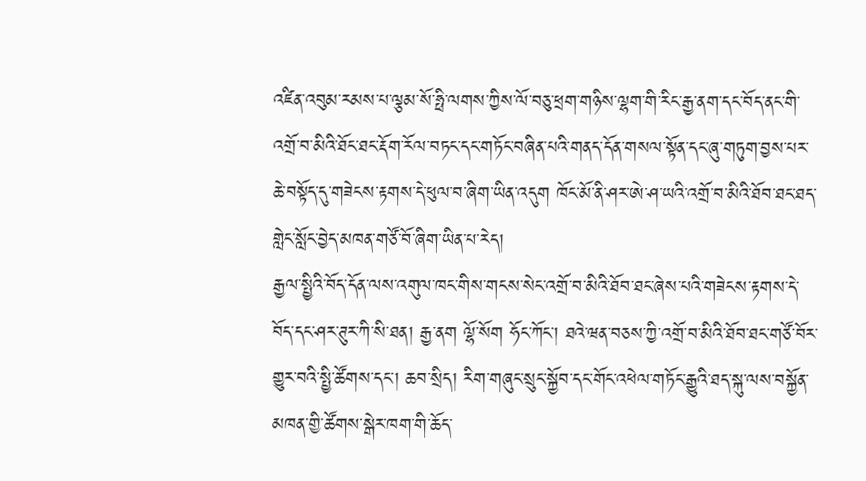འཛིན་འབུམ་རམས་པ་ལྕམ་སོ་ཧྥི་ལགས་ཀྱིས་ལོ་བཅུ་ཕྲག་གཉིས་ལྷག་གི་རིང་རྒྱ་ནག་དང་བོད་ནང་གི་འགྲོ་བ་མིའི་ཐོང་ཐང་རྡོག་རོལ་བཏང་དང་གཏོང་བཞིན་པའི་གནད་དོན་གསལ་སྟོན་དང་ཞུ་གཏུག་བྱས་པར་ཆེ་བསྟོད་དུ་གཟེངས་རྟགས་དེ་ཕུལ་བ་ཞིག་ཡིན་འདུག ཁོང་མོ་ནི་ཤར་ཨེ་ཤ་ཡའི་འགྲོ་བ་མིའི་ཐོབ་ཐང་ཐད་གླེང་སློང་བྱེད་མཁན་གཙོ་བོ་ཞིག་ཡིན་པ་རེད།
རྒྱལ་སྤྱིའི་བོད་དོན་ལས་འགུལ་ཁང་གིས་གངས་སེང་འགྲོ་བ་མིའི་ཐོབ་ཐང་ཞེས་པའི་གཟེངས་རྟགས་དེ་བོད་དང་ཤར་ཊུར་ཀི་སི་ཐན། རྒྱ་ནག ལྷོ་སོག ཧོང་ཀོང་། ཐའེ་ཝན་བཅས་ཀྱི་འགྲོ་བ་མིའི་ཐོབ་ཐང་གཙོ་བོར་གྱུར་བའི་སྤྱི་ཚོགས་དང་། ཆབ་སྲིད། རིག་གཞུང་སྲུང་སྐྱོབ་དང་གོང་འཕེལ་གཏོང་རྒྱུའི་ཐད་སྐུ་ལས་བསྐྱོན་མཁན་གྱི་ཚོགས་སྒེར་ཁག་གི་ཆོད་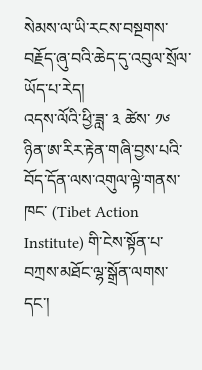སེམས་ལ་ཡི་རངས་བསྔགས་བརྗོད་ཞུ་བའི་ཆེད་དུ་འབུལ་སྲོལ་ཡོད་པ་རེད།
འདས་ལོའི་ཕྱི་ཟླ་ ༣ ཚེས་ ༡༦ ཉིན་ཨ་རིར་རྟེན་གཞི་བྱས་པའི་བོད་དོན་ལས་འགུལ་ལྟེ་གནས་ཁང་ (Tibet Action Institute) གི་ངེས་སྟོན་པ་བཀྲས་མཐོང་ལྷ་སྒྲོན་ལགས་དང་།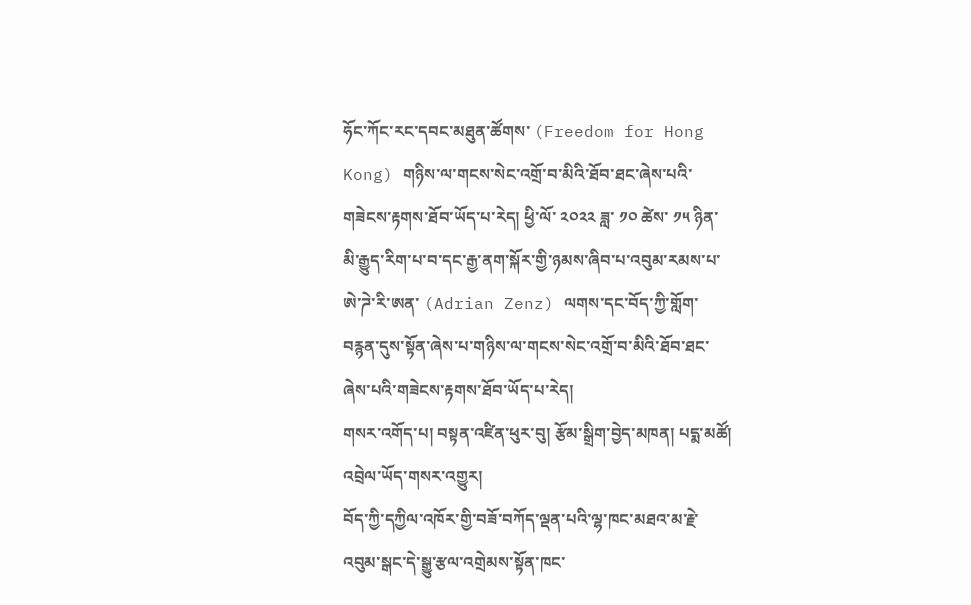ཧོང་ཀོང་རང་དབང་མཐུན་ཚོགས་ (Freedom for Hong Kong) གཉིས་ལ་གངས་སེང་འགྲོ་བ་མིའི་ཐོབ་ཐང་ཞེས་པའི་གཟེངས་རྟགས་ཐོབ་ཡོད་པ་རེད། ཕྱི་ལོ་ ༢༠༢༢ ཟླ་ ༡༠ ཚེས་ ༡༥ ཉིན་མི་རྒྱུད་རིག་པ་བ་དང་རྒྱ་ནག་སྐོར་གྱི་ཉམས་ཞིབ་པ་འབུམ་རམས་པ་ཨེ་ཌེ་རི་ཨན་ (Adrian Zenz) ལགས་དང་བོད་ཀྱི་གློག་བརྙན་དུས་སྟོན་ཞེས་པ་གཉིས་ལ་གངས་སེང་འགྲོ་བ་མིའི་ཐོབ་ཐང་ཞེས་པའི་གཟེངས་རྟགས་ཐོབ་ཡོད་པ་རེད།
གསར་འགོད་པ། བསྟན་འཛིན་ཕུར་བུ། རྩོམ་སྒྲིག་བྱེད་མཁན། པདྨ་མཚོ།
འབྲེལ་ཡོད་གསར་འགྱུར།
བོད་ཀྱི་དཀྱིལ་འཁོར་གྱི་བཟོ་བཀོད་ལྡན་པའི་ལྷ་ཁང་མཐའ་མ་རྗེ་འབུམ་སྒང་དེ་སྒྱུ་རྩལ་འགྲེམས་སྟོན་ཁང་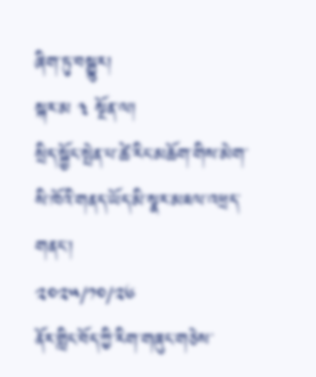ཞིག་ཏུ་བསྒྱུར།
སྐར་མ ༣ སྔོན་ལ།
སྲིད་སྐྱོང་སྤེན་པ་ཚེ་རིང་མཆོག་གིས་མེག་སི་ཁོའི་གནད་ཡོད་མི་སྣར་མཇལ་འཕྲད་གནང་།
༢༠༢༥/༡༠/༢༦
ནོར་གླིང་བོད་ཀྱི་རིག་གཞུང་གཅེས་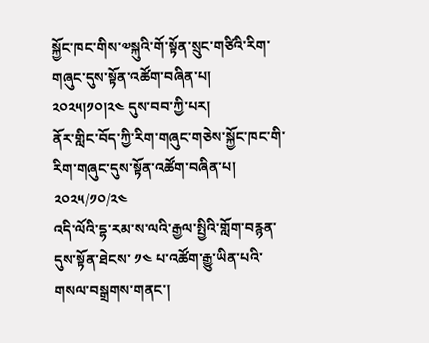སྐྱོང་ཁང་གིས་༧སྐུའི་གོ་སྟོན་སྲུང་གཙིའི་རིག་གཞུང་དུས་སྟོན་འཚོག་བཞིན་པ། ༢༠༢༥།༡༠།༢༤ དུས་བབ་ཀྱི་པར།
ནོར་གླིང་བོད་ཀྱི་རིག་གཞུང་གཅེས་སྐྱོང་ཁང་གི་རིག་གཞུང་དུས་སྟོན་འཚོག་བཞིན་པ།
༢༠༢༥/༡༠/༢༤
འདི་ལོའི་དྷ་རམ་ས་ལའི་རྒྱལ་སྤྱིའི་གློག་བརྙན་དུས་སྟོན་ཐེངས་ ༡༤ པ་འཚོག་རྒྱུ་ཡིན་པའི་གསལ་བསྒྲགས་གནང་།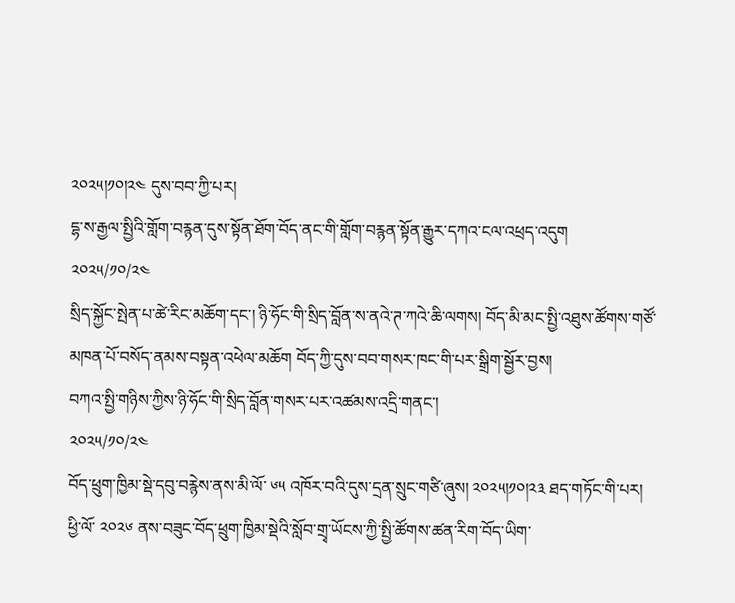༢༠༢༥།༡༠།༢༤ དུས་བབ་ཀྱི་པར།
དྷ་ས་རྒྱལ་སྤྱིའི་གློག་བརྙན་དུས་སྟོན་ཐོག་བོད་ནང་གི་གློག་བརྙན་སྟོན་རྒྱུར་དཀའ་ངལ་འཕྲད་འདུག
༢༠༢༥/༡༠/༢༤
སྲིད་སྐྱོང་སྤེན་པ་ཚེ་རིང་མཆོག་དང་། ཉི་ཧོང་གི་སྲིད་བློན་ས་ནའེ་ཊ་ཀའེ་ཆི་ལགས། བོད་མི་མང་སྤྱི་འཐུས་ཚོགས་གཙོ་མཁན་པོ་བསོད་ནམས་བསྟན་འཕེལ་མཆོག བོད་ཀྱི་དུས་བབ་གསར་ཁང་གི་པར་སྒྲིག་སྦྱོར་བྱས།
བཀའ་སྤྱི་གཉིས་ཀྱིས་ཉི་ཧོང་གི་སྲིད་བློན་གསར་པར་འཚམས་འདྲི་གནང་།
༢༠༢༥/༡༠/༢༤
བོད་ཕྲུག་ཁྱིམ་སྡེ་དབུ་བརྙེས་ནས་མི་ལོ་ ༦༥ འཁོར་བའི་དུས་དྲན་སྲུང་གཙི་ཞུས། ༢༠༢༥།༡༠།༢༣ ཐད་གཏོང་གི་པར།
ཕྱི་ལོ་ ༢༠༢༦ ནས་བཟུང་བོད་ཕྲུག་ཁྱིམ་སྡེའི་སློབ་གྲྭ་ཡོངས་ཀྱི་སྤྱི་ཚོགས་ཚན་རིག་བོད་ཡིག་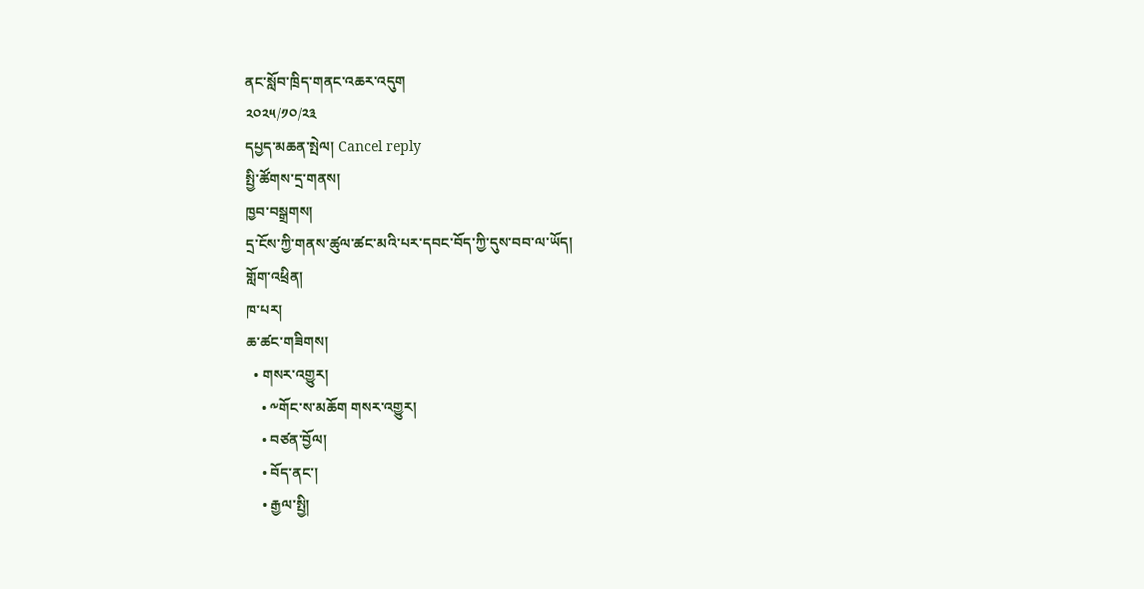ནང་སློབ་ཁྲིད་གནང་འཆར་འདུག
༢༠༢༥/༡༠/༢༣
དཔྱད་མཆན་སྤེལ། Cancel reply
སྤྱི་ཚོགས་དྲ་གནས།
ཁྱབ་བསྒྲགས།
དྲ་ངོས་ཀྱི་གནས་ཚུལ་ཚང་མའི་པར་དབང་བོད་ཀྱི་དུས་བབ་ལ་ཡོད།
གློག་འཕྲིན།
ཁ་པར།
ཆ་ཚང་གཟིགས།
  • གསར་འགྱུར།
    • ༸གོང་ས་མཆོག གསར་འགྱུར།
    • བཙན་བྱོལ།
    • བོད་ནང་།
    • རྒྱལ་སྤྱི།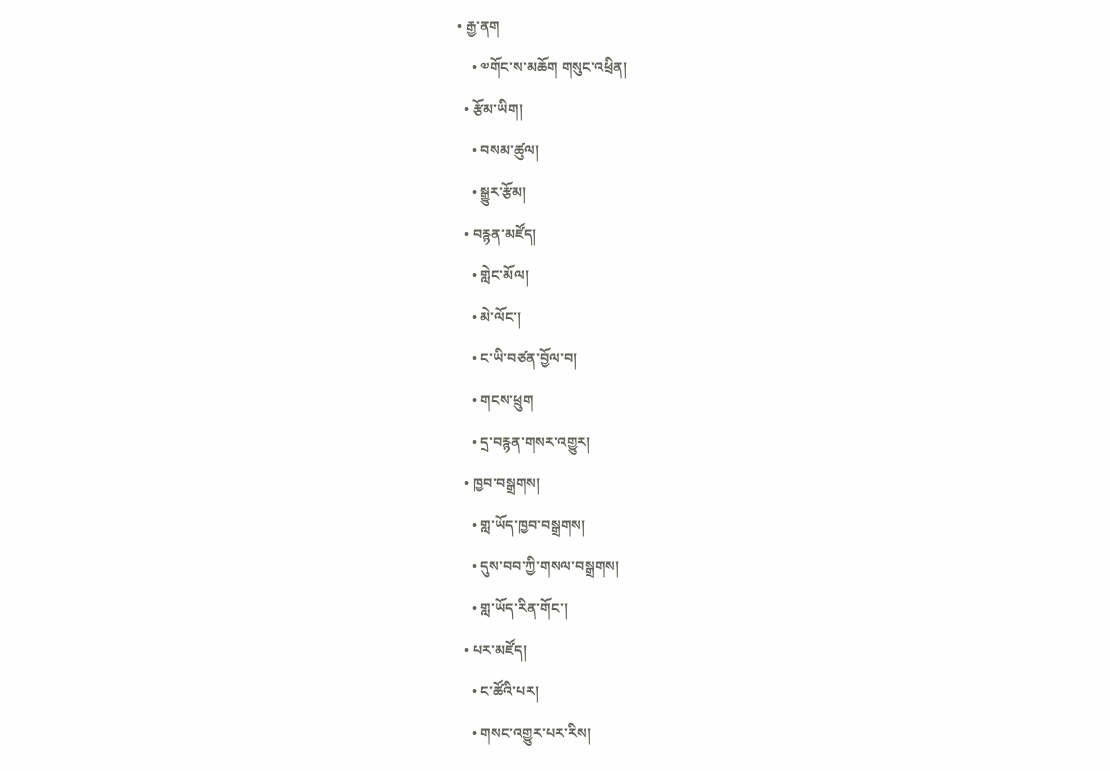• རྒྱ་ནག
    • ༧གོང་ས་མཆོག གསུང་འཕྲིན།
  • རྩོམ་ཡིག།
    • བསམ་ཚུལ།
    • སྒྱུར་རྩོམ།
  • བརྙན་མཛོད།
    • གླེང་མོལ།
    • མེ་ལོང་།
    • ང་ཡི་བཙན་བྱོལ་བ།
    • གངས་ཕྲུག
    • དྲ་བརྙན་གསར་འགྱུར།
  • ཁྱབ་བསྒྲགས།
    • གླ་ཡོད་ཁྱབ་བསྒྲགས།
    • དུས་བབ་ཀྱི་གསལ་བསྒྲགས།
    • གླ་ཡོད་རིན་གོང་།
  • པར་མཛོད།
    • ང་ཚོའི་པར།
    • གསང་འགྱུར་པར་རིས།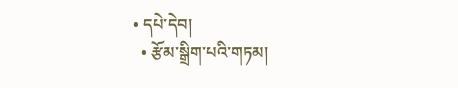• དཔེ་དེབ།
  • རྩོམ་སྒྲིག་པའི་གཏམ།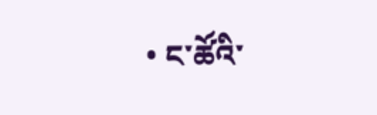• ང་ཚོའི་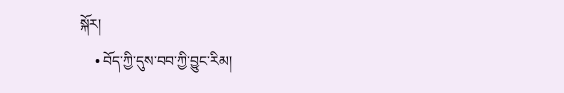སྐོར།
    • བོད་ཀྱི་དུས་བབ་ཀྱི་བྱུང་རིམ།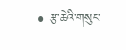• རྩ་ཆེའི་གསུང་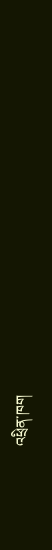འཕྲིན་ཁག